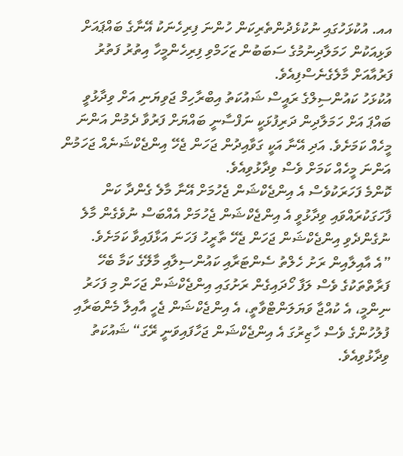އއ. އުކުޅަހުގައި ނުކުޅެދުންތެރިކަން ހުންނަ ފިރިހެނަކު އޭނާގެ ބައްޕައަށް ވަޅިއަކުން ހަމަލާދިނުމުގެ ސަބަބުން ޒަހަމްވި ފިރިހެންމީހާ އިތުރު ފަތުރު ފަރުއާއަށް މާލެގެނެސްފިއެވެ.
އުކުޅަހު ކައުންސިލްގެ ރައީސް ޝައުކަތު އިބްރާހިމް ޖަވިޔަނި އަށް ވިދާޅުވީ ބައްޕަ އަށް ހަމަލާދިން ދަރިފުޅަކީ ނަފްސާނީ ބައްޔަށް ފަރުވާ ދެމުން އަންނަ މީހެއް ކަމަށެވެ. އަދި އޭނާ އަކީ ގަވާއިދުން ޖަހަން ޖެހޭ އިންޖެކްޝަނެއް ޖަހަމުން އަންނަ މީހެއް ކަމަށް ވެސް ވިދާޅުވިއެވެ.
ކޮންމެ ފަހަރަކުވެސް އެ އިންޖެކްޝަން ޖެހުމަށް އޭނާ މާލެ ގެންދާ ކަން ފާހަގަކުރައްވައި ވިދާޅުވީ އެ އިންޖެކްޝަން ޖެހުމަށް އެއްބަސް ނުވެގެން މާލެ ނުގެންދެވި އިންޖެކްޝަން ޖަހަން ޖެހޭ ތާރީހު ފަހަނަ އަޅާފައިވާ ކަމަށެވެ.
”އެ އާއިލާއިން ރަށު ހެލްތު ސެންޓަރާއި ކައުންސިލާއި މާލޭގެ ކަމާ ބެހޭ ފަރާތްތަކުގެ ވެސް ލަފާ ހޯދައިގެން ރަށުގައި އިންޖެކްޝަން ޖަހަން މި ފަހަރު ނިންމީ، އެ ކުއްޖާ ވަޔަލަންޓްވާތީ، އެ އިންޖެކްޝަން ޖެހީ އާއިލާ މެންބަރާއި ފުލުހުންގެ ވެސް ހާޒިރުގަ އެ އިންޖެކްޝަން ޖަހާފައިވަނީ ރޭގަ“ ޝައުކަތު ވިދާޅުވިއެވެ.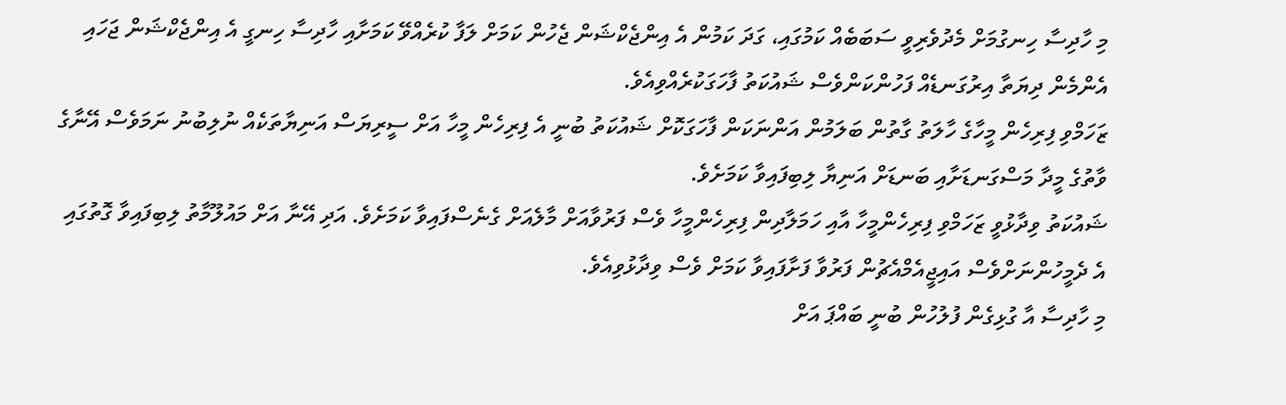މި ހާދިސާ ހިނގުމަށް މެދުވެރިވީ ސަބަބެއް ކަމުގައި، ގަދަ ކަމުން އެ އިންޖެކްޝަން ޖެހުން ކަމަށް ލަފާ ކުރެއްވޭ ކަމަށާއި ހާދިސާ ހިނގީ އެ އިންޖެކްޝަން ޖަހައި އެންމެން ދިޔަތާ އިރުގަނޑެއް ފަހުންކަންވެސް ޝައުކަތު ފާހަގަކުރެއްވިއެވެ.
ޒަހަމްވި ފިރިހެން މީހާގެ ހާލަތު ގާތުން ބަލަމުން އަންނަކަން ފާހަގަކޮށް ޝައުކަތު ބުނީ އެ ފިރިހެން މީހާ އަށް ސީރިޔަސް އަނިޔާތަކެއް ނުލިބުނު ނަމަވެސް އޭނާގެ ވާތުގެ މީދާ މަސްގަނޑަށާއި ބަނޑަށް އަނިޔާ ލިބިފައިވާ ކަމަށެވެ.
ޝައުކަތު ވިދާޅުވީ ޒަހަމްވި ފިރިހެންމީހާ އާއި ހަމަލާދިން ފިރިހެންމީހާ ވެސް ފަރުވާއަށް މާލެއަށް ގެނެސްފައިވާ ކަމަށެވެ. އަދި އޭނާ އަށް މައުލޫމާތު ލިބިފައިވާ ގޮތުގައި އެ ދެމީހުންނަށްވެސް އައިޖީއެމްއެޗުން ފަރުވާ ފަށާފައިވާ ކަމަށް ވެސް ވިދާޅުވިއެވެ.
މި ހާދިސާ އާ ގުޅިގެން ފުލުހުން ބުނީ ބައްޕަ އަށް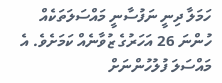ހަމަލާ ދިނީ ނަފުސާނީ މައްސަލަތަކެއް ހުންނަ 26 އަހަރުގެ ޒުވާނެއް ކަމަށެވެ. އެ މައްސަލަ ފުލުހުންނަށް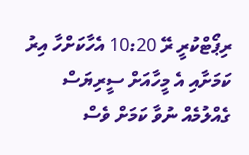ރިޕޯޓްކުރީ ރޭ 10:20 އެހާކަށްހާ އިރު ކަމަށާއި އެ މީހާއަށް ސީރިޔަސް ގެއްލުމެއް ނުވާ ކަމަށް ވެސް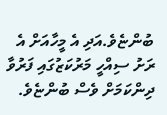ބުންޏެވެ.އަދި އެ މީހާއަށް އެ ރަށު ސިއްހީ މަރުކަޒުގައި ފަރުވާ ދިންކަމަށް ވެސް ބުންޏެވެ.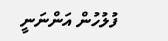ފުލުހުން އަންނަނީ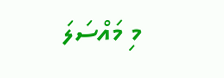މި މައްސަލަ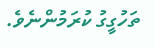ތަހުގީގު ކުރަމުންނެވެ.